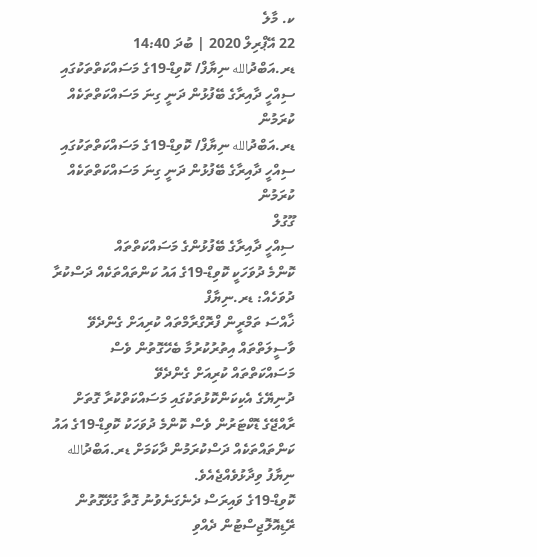ކ. މާލެ
22 އޭޕްރިލް 2020 | ބުދަ 14:40
ޑރ.އަބްދުالله ނިޔާފް/ ކޮވިޑް-19ގެ މަސައްކަތްތަކުގައި ސިއްހީ ދާއިރާގެ ބޭފުޅުން ދަނީ ގިނަ މަސައްކަތްތަކެއް ކުރަމުން
ޑރ.އަބްދުالله ނިޔާފް/ ކޮވިޑް-19ގެ މަސައްކަތްތަކުގައި ސިއްހީ ދާއިރާގެ ބޭފުޅުން ދަނީ ގިނަ މަސައްކަތްތަކެއް ކުރަމުން
ގޫގުލް
ސިއްހީ ދާއިރާގެ ބޭފުޅުންގެ މަސައްކަތްތައް
ކޮންމެ ދުވަހަކީ ކޮވިޑް-19ގެ އައު ކަންތައްތަކެއް ދަސްކުރާ ދުވަހެއް: ޑރ.ނިޔާފް
ޚާއްސަ ތަމްރީން ފްރޮގްރާމްތައް ކުރިއަށް ގެންދެވޭ
ވާސީލަތްތައް އިތުރުކުރުމާ ބެހޭގޮތުން ވެސް މަސައްކަތްތައް ކުރިއަށް ގެންދެވޭ
ދުނިޔޭގެ އެކިކަންކޮޅުތަކުގައި މަސައްކަތްކުރާ ގޮތަށް ރާއްޖޭގެ ޑޮކްޓަރުން ވެސް ކޮންމެ ދުވަހަކު ކޮވިޑް-19ގެ އައު ކަންތައްތަކެއް ދަސްކުރަމުން ދާކަމަށް ޑރ.އަބްދުالله ނިޔާފު ވިދާޅުވެއްޖެއެވެ.
ކޮވިޑް-19ގެ ވައިރަސް ދެނެގަނެވުނު ގޮތާ ގުޅޭގޮތުން ރޭޑިއޮލޮޖިސްޓުން ދެއްވި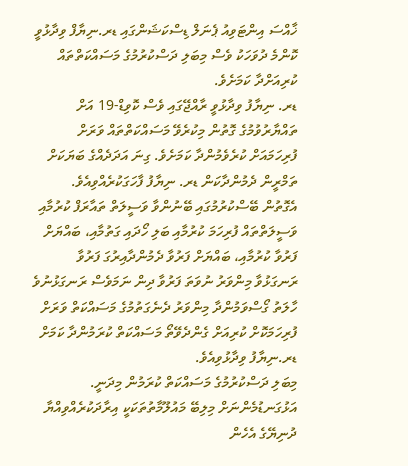ޚާއްސަ އިންޓަވިއު ޕެނަލް ޑިސްކަޝަންގައި ޑރ.ނިޔާފް ވިދާޅުވީ ކޮންމެ ދުވަހަކު ވެސް މިބަލި ދަސްކުރުމުގެ މަސައްކަތްތައް ކުރިއަށްދާ ކަމަށެވެ.
ޑރ. ނިޔާފު ވިދާޅުވީ ރާއްޖޭގައި ވެސް ކޮވިޑް-19 އަށް ތައްޔާރުވުމުގެ ގޮތުން މިކުރެވޭ މަސައްކަތްތައް ވަރަށް ފުރިހަމައަށް ކުރެވެމުންދާ ކަމަށެވެ. ގިނަ އަދަދެއްގެ ބަޔަކަށް ތަމްރީން ދެމުންދާކަން ޑރ. ނިޔާފު ފާހަގަކުރެއްވިއެވެ.
އެގޮތުން ބޭސްކުރުމުގައި ބޭނުންވާ ވަސީލަތް ތައާރަފް ކުރުމާއި ވަސީލަތްތައް ފުރިހަމަ ކުރުމާއި ބަލި ހޯދައި ގަތުމާއި، ބައްޔަށް ފަރުވާ ކުރުމާއި، ބައްޔަށް ފަރުވާ ދެމުންދާއިރުގަ ފަރުވާ ރަނގަޅުވާ މިންވަރު ނުވަތަ ފަރުވާ ދިން ނަމަވެސް ރަނގަޅުނުވެ ހާލަތު ގޯސްވަމުންދާ މިންވަރު ދެނެގަތުމުގެ މަސައްކަތް ވަރަށް ފުރިހަމަކޮށް ކުރިއަށް ގެންދެވޭތޯ މަސައްކަތް ކުރަމުންދާ ކަމަށް ޑރ.ނިޔާފު ވިދާޅުވިއެވެ.
މިބަލި ދަސްކުރުމުގެ މަސައްކަތް ކުރަމުން މިދަނީ. އަޅުގަނޑުމެންނަށް މިލިބޭ މައުލޫމާތުތަކަކީ އިރާދަކުރެއްވިއްޔާ ދުނިޔޭގެ އެހެން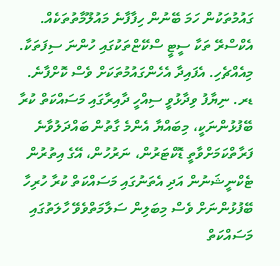ގައުމުތަކުން ހަމަ ބޭނުން ހިފާފާނެ މައުލޫމާތުތަކެއް. އެކްސްރޭ ތަކާ ސީޓީ ސްކޭޏްތަކުގައި ހުންނަ ސިފަތަކާ. މިއެއްޗެހި. އެފައިދާ އެހެންގައުމުތަކަށް ވެސް ކޮށްފާނެ.
ޑރ. ނިޔާފު ވިދާޅުވީ ސިއްހީ ދާއިރާގައި މަސައްކަތް ކުރާ ބޭފުޅުންނަކީ، މިބައްޔާ އެންމެ ގާތުން ބައްދަލުވާނެ ފަރާތްކަމަށްވާތީ ޑޮކްޓަރުން، ނަރުހުން، އޭގެ އިތުރުން ޓެކްނީޝަނުން އަދި އެތަނުގައި މަސައްކަތް ކުރާ ހުރިހާ ބޭފުޅުންނަށް ވެސް މިބަލިން ސަލާމަތްވެވޭ ހާލަތުގައި މަސައްކަތް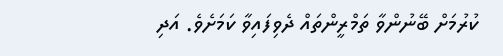ކުރުމަށް ބޭނުންވާ ތަމްރީންތައް ދެވިފައިވާ ކަމަށެވެ. އަދި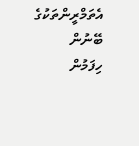އެތަމްރީންތަކުގެ ބޭނުން ހިފަމުން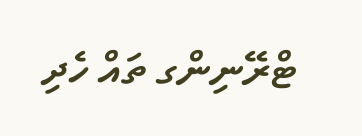ޓްރޭނިންގ ތައް ހެދި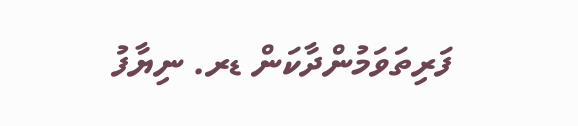ފަރިތަވަމުންދާކަން ޑރ. ނިޔާފު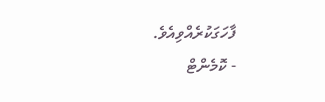ފާހަގަކުރެއްވިއެވެ.
- ކޮމެންޓް